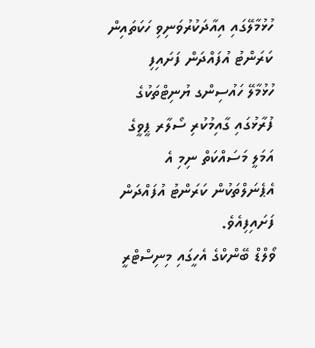ހުޅުމާލޭގައި އިއާދަކުރުވަނިވި ހަކަތައިން ކަރަންޓު އުފައްދަން ފަށައިފި
ހުޅުމާލޭ ހައުސިންގ ޔުނިޓްތަކުގެ ފުރާޅުގައި ގާއިމުކުރި ސޯލާރ ޕީވީގެ އަމަލީ މަސައްކަތް ނިމި އެ އެޕެނަލްތަކުން ކަރަންޓު އުފައްދަން ފަށައިފިއެވެ.
ވޯލްޑް ބޭންކްގެ އެހީގައި މިނިސްޓްރީ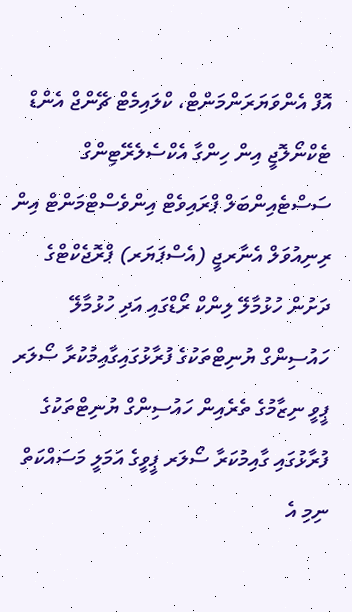އޮފް އެންވަޔަރަންމަންޓް، ކްލައިމެޓް ޗޭންޖް އެންޑް ޓެކްނޯލޮޖީ އިން ހިންގާ އެކްސެލެރޭޓިންގް ސަސްޓެއިންބަލް ޕްރައިވެޓް އިންވެސްޓްމަންޓް އިން ރިނިއުވަލް އެނާރޖީ (އެސްޕަޔަރ) ޕްރޮޖެކްޓްގެ ދަށުން ހުޅުމާލޭ ލިންކް ރޯޑްގައި އަދި ހުޅުމާލޭ ހައުސިންގް ޔުނިޓްތަކުގެ ފުރާޅުގައިގާއިމުކުރާ ސޯލަރ ޕީވީ ނިޒާމުގެ ތެރެއިން ހައުސިންގް ޔުނިޓްތަކުގެ ފުރާޅުގައި ގާއިމުކަރާ ސޯލަރ ޕީވީގެ އަމަލީ މަސައްކަތް ނިމި އެ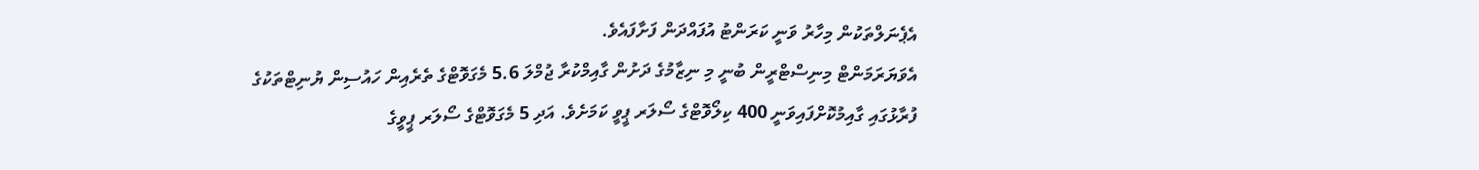އެޕެނަލްތަކުން މިހާރު ވަނީ ކަރަންޓު އުފައްދަން ފަށާފައެވެ.
އެވަޔަރަމަންޓް މިނިސްޓްރީން ބުނީ މި ނިޒާމުގެ ދަށުން ގާއިމްކުރާ ޖުމްލަ 5.6 މެގަވޮޓްގެ ތެރެއިން ހައުސިން ޔުނިޓްތަކުގެ ފުރާޅުގައި ގާއިމުކޮށްފައިވަނީ 400 ކިލޯވޮޓްގެ ސޯލަރ ޕީވީ ކަމަށެވެ. އަދި 5 މެގަވޮޓްގެ ސޯލަރ ޕީވީގެ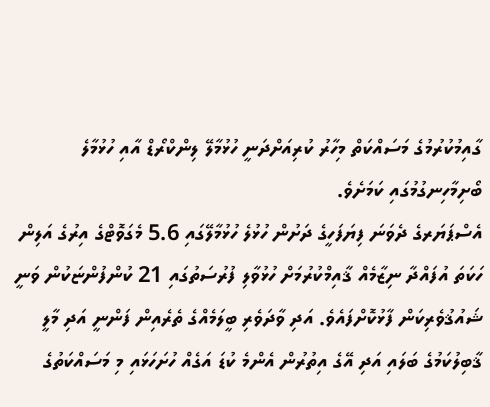ގާއިމުކުރުމުގެ މަސައްކަތް މިހާރު ކުރިއަށްދަނީ ހުޅުމާލޭ ލިންކްރޯޑް އާއި ހުޅުމާލެ ބޯށިމާހިނގުމުގައި ކަމަށެވެ.
އެސްޕަޔަރގެ ދެވަނަ ފިޔަފަހީގެ ދަށުން ހުޅުލެ ހުޅުމާލޭގައި 5.6 މެގަވޮޓްގެ އިރުގެ އަލިން ހަކަތަ އުފައްދާ ނިޒާމެއް ޤާއިމްކުރުމަށް ހުޅުވާލި ފުރުސަތުގައި 21 ކުންފުންޏަކުން ވަނީ ޝައުޤުވެރިކަން ފާޅުކޮށްފައެވެ. އަދި ވާދަވެރި ބީލަމެއްގެ ތެރެއިން ފަންނީ އަދި މާލީ ޤާބިލުކަމުގެ ބަލައި އަދި އޭގެ އިތުރުން އެންމެ ކުޑަ އަގެއް ހުށަހަޅައި މި މަސައްކަތުގެ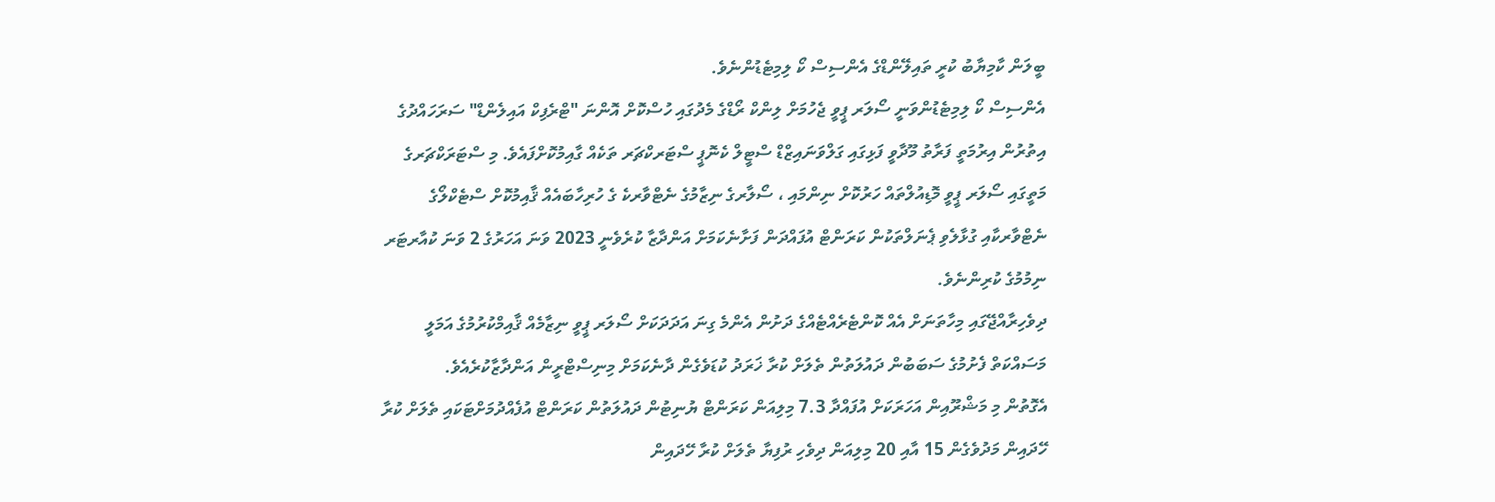ބީލަން ކާމިޔާބު ކުރީ ތައިލޭންޑްގެ އެންސިސް ކޯ ލިމިޓެޑުންނެވެ.
އެންސިސް ކޯ ލިމިޓެޑުންވަނީ ސޯލަރ ޕީވީ ޖެހުމަށް ލިންކް ރޯޑްގެ މެދުގައި ހުސްކޮށް އޮންނަ "ޓްރެފިކް އައިލެންޑް" ސަރަހައްދުގެ އިތުރުން އިރުމަތީ ފަރާތު މޫދާވީ ފަޅިގައި ގަލްވަނައިޒްޑް ސްޓީލް ކެނޮޕީ ސްޓަރކްޗަރ ތަކެއް ގާއިމުކޮށްފައެވެ. މި ސްޓަރަކްޗަރގެ މަތީގައި ސޯލަރ ޕީވީ މޮޑިއުލްތައް ހަރުކޮށް ނިންމައި ، ސޯލާރގެ ނިޒާމުގެ ނެޓްވާރކެ ގެ ހުރިހާބައެއް ޤާއިމުކޮށް ސްޓެކްލޯގެ ނެޓްވާރކާއި ގުޅާލެވި ޕެނަލްތަކުން ކަރަންޓް އުފައްދަން ފަށާނެކަމަށް އަންދާޒާ ކުރެވެނީ 2023 ވަނަ އަހަރުގެ 2 ވަނަ ކުއާރޓަރ ނިމުމުގެ ކުރިންނެވެ.
ދިވެހިރާއްޖޭގައި މިހާތަނަށް އެއް ކޮންޓެރެއްޓެއްގެ ދަށުން އެންމެ ގިނަ އަދަދަކަށް ސޯލަރ ޕީވީ ނިޒާމެއް ޤާއިމްކުރުމުގެ އަމަލީ މަސައްކަތް ފެށުމުގެ ސަބަބުން ދައުލަތުން ތެލަށް ކުރާ ޚަރަދު ކުޑަވެގެން ދާނެކަމަށް މިނިސްޓްރީން އަންދާޒާކުރެއެވެ.
އެގޮތުން މި މަޝްރޫއިން އަހަރަކަށް އުފައްދާ 7.3 މިލިއަން ކަރަންޓް ޔުނިޓުން ދައުލަތުން ކަރަންޓް އުފެއްދުމަށްޓަކައި ތެލަށް ކުރާ ހޭދައިން މަދުވެގެން 15 އާއި 20 މިލިއަން ދިވެހި ރުފިޔާ ތެލަށް ކުރާ ހޭދައިން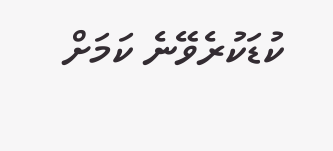ކުޑަކުރެވޭނެ ކަމަށް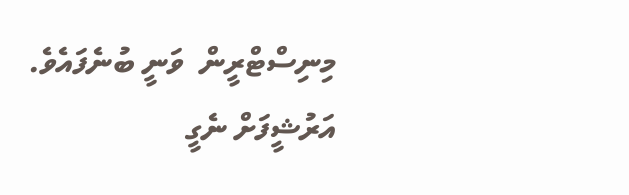މިނިސްޓްރީން  ވަނީ ބުނެފައެވެ.
އަރުޝީފަށް ނެގީ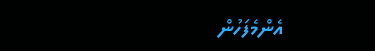އެންމެފަހުން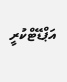އަޕްޑޭޓްކުރީ